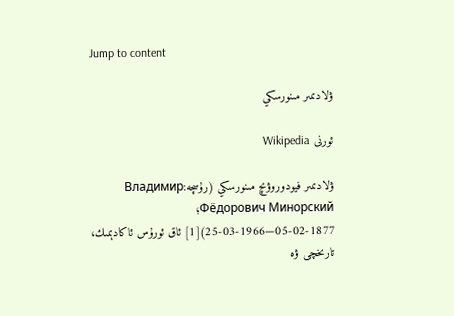Jump to content

ۋلادىمىر مىنورسكي

ئورنى Wikipedia

ۋلادىمىر فيودوروۋىچ مىنورسكي (رۇسچە:Владимир Фёдорович Минорский؛ 1877-02-05—1966-03-25)[1] ئاق ئورۇس ئاكادېمىك، تارىخچى ۋە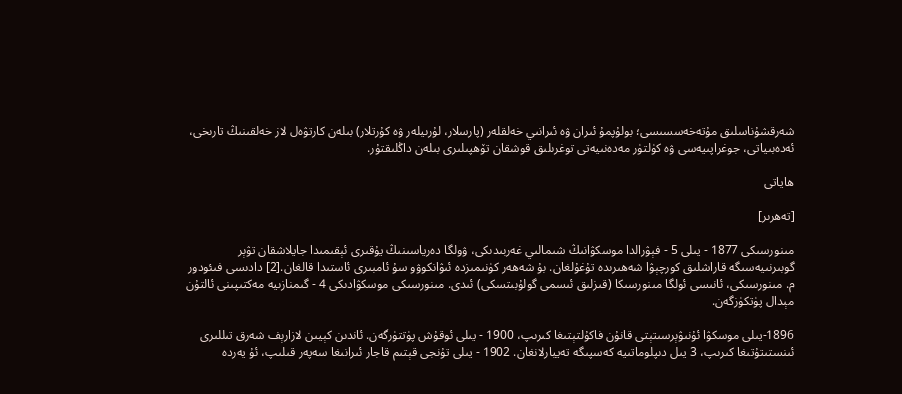شەرقشۇناسلىق مۇتەخەسسىسى؛ بولۇپمۇ ئىران ۋە ئىرانىي خەلقلەر (پارسلار، لۇرىيلەر ۋە كۇرتلار) بىلەن كارتۋەل لاز خەلقىنىڭ تارىخى، ئەدەبىياتى، جوغراپىيەسى ۋە كۈلتۈر مەدەنىيەتى توغرىلىق قوشقان تۆھپىلىرى بىلەن داڭلىقتۇر.

ھاياتى

[تەھرىر]

مىنورسىكى 1877 - يىلى 5 - فېۋرالدا موسكۋانىڭ شىمالىي غەربىدىكى، ۋولگا دەرياسىنىڭ يۇقىرى ئېقىمىدا جايلاشقان تۋېر گوبىرنىيەسىگە قاراشلىق كورچېۋا شەھىرىدە تۇغۇلغان. بۇ شەھەر كۈنىمىزدە ئىۋانكوۋو سۇ ئامبىرى ئاستىدا قالغان.[2] دادىسى فىئودور م. مىنورسىكى، ئانىسى ئولگا مىنورسىكا (قىزلىق ئىسمى گولۇبىتسكى) ئىدى. مىنورسىكى موسكۋادىكى 4 - گىمنازىيە مەكتىپىنى ئالتۇن مېدال پۈتكۈزگەن.

1896-يىلى موسكۋا ئۇنىۋېرسىتېتى قانۇن فاكۇلتېتىغا كىرىپ، 1900 - يىلى ئوقۇش پۈتتۈرگەن. ئاندىن كېيىن لازارېف شەرق تىللىرى ئىنستىتۇتىغا كىرىپ، 3 يىل دىپلوماتىيە كەسپىگە تەييارلانغان. 1902 - يىلى تۇنجى قېتىم قاجار ئىرانىغا سەپەر قىلىپ، ئۇ يەردە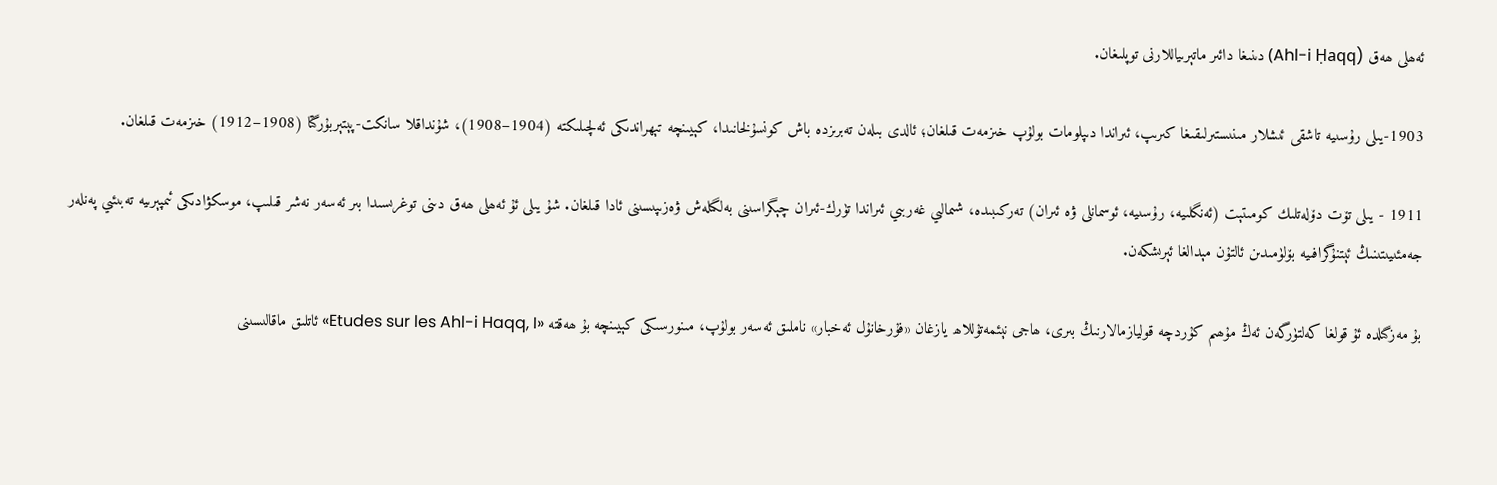ئەھلى ھەق (Ahl-i Ḥaqq) دىنىغا دائىر ماتېرىياللارنى توپلىغان.

1903-يىلى رۇسىيە تاشقى ئىشلار مىنىستىرلىقىغا كىرىپ، ئىراندا دىپلومات بولۇپ خىزمەت قىلغان؛ ئالدى بىلەن تەبرىزدە باش كونسۇلخانىدا، كېيىنچە تېھراندىكى ئەلچىلىكتە (1904–1908)، شۇنداقلا سانكت-پېتېربۇرگتا (1908–1912) خىزمەت قىلغان.

1911 - يىلى تۆت دۆلەتلىك كومىتېت (ئەنگلىيە، رۇسىيە، ئوسمانلى ۋە ئىران) تەركىبىدە، شىمالىي غەربىي ئىراندا تۈرك-ئىران چېگراسىنى بەلگىلەش ۋەزىپىسىنى ئادا قىلغان. شۇ يىلى ئۇ ئەھلى ھەق دىنى توغرىسىدا بىر ئەسەر نەشر قىلىپ، موسكۋادىكى ئىمپېرىيە تەبىئىي پەنلەر جەمئىيىتىنىڭ ئېتنۇگرافىيە بۆلۈمىدىن ئالتۇن مېدالغا ئېرىشكەن.

بۇ مەزگىلدە ئۇ قولغا كەلتۈرگەن ئەڭ مۇھىم كۇردچە قوليازمالارنىڭ بىرى، ھاجى نېئ‍مەتۇللاھ يازغان «فۇرخانۇل ئەخبار» ناملىق ئەسەر بولۇپ، مىنورسىكى كېيىنچە بۇ ھەقتە «Etudes sur les Ahl-i Haqq, I» ئاتلىق ماقالىسىنى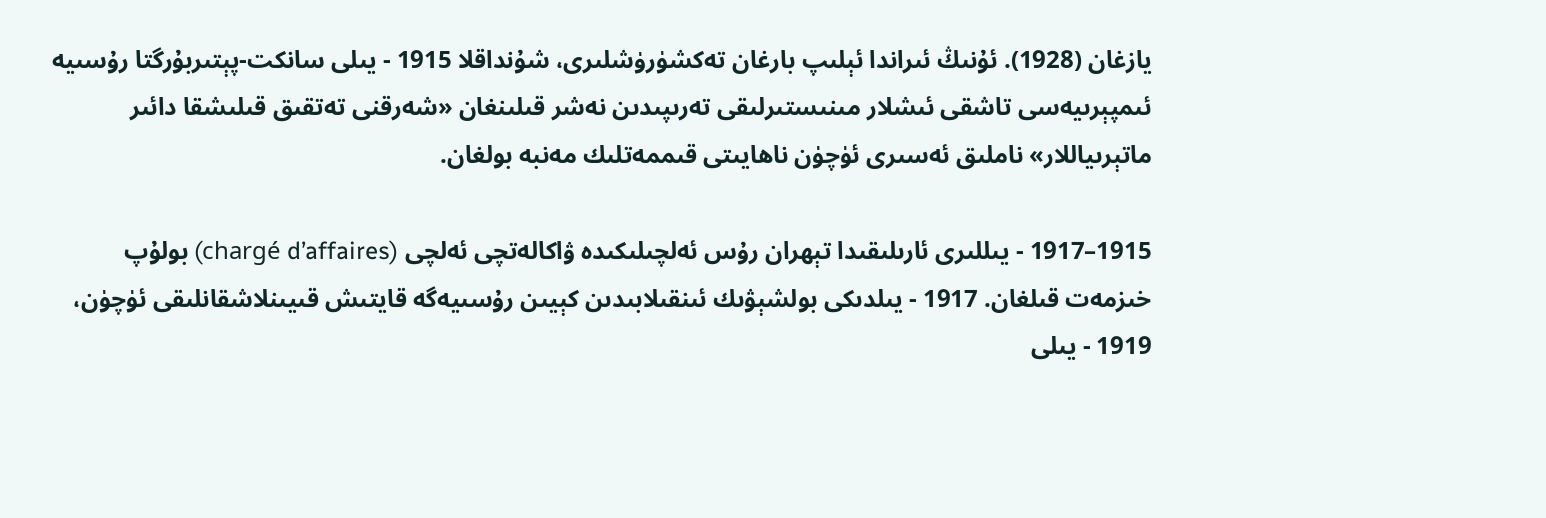يازغان (1928). ئۇنىڭ ئىراندا ئېلىپ بارغان تەكشۈرۈشلىرى، شۇنداقلا 1915 - يىلى سانكت-پېتىربۇرگتا رۇسىيە ئىمپېرىيەسى تاشقى ئىشلار مىنىستىرلىقى تەرىپىدىن نەشر قىلىنغان «شەرقنى تەتقىق قىلىشقا دائىر ماتېرىياللار» ناملىق ئەسىرى ئۈچۈن ناھايىتى قىممەتلىك مەنبە بولغان.

1915–1917 - يىللىرى ئارىلىقىدا تېھران رۇس ئەلچىلىكىدە ۋاكالەتچى ئەلچى (chargé d’affaires) بولۇپ خىزمەت قىلغان. 1917 - يىلدىكى بولشېۋىك ئىنقىلابىدىن كېيىن رۇسىيەگە قايتىش قىيىنلاشقانلىقى ئۈچۈن، 1919 - يىلى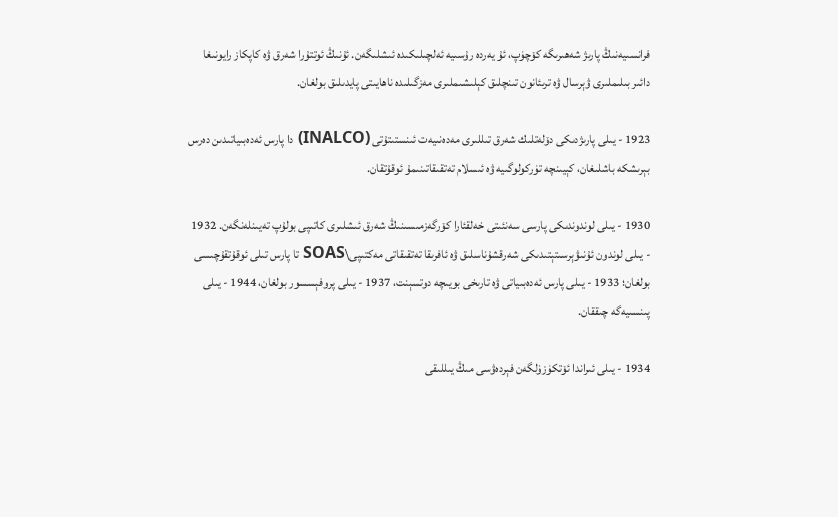فرانسىيەنىڭ پارىژ شەھىرىگە كۆچۈپ، ئۇ يەردە رۇسىيە ئەلچىلىكىدە ئىشلىگەن. ئۇنىڭ ئوتتۇرا شەرق ۋە كاپكاز رايونىغا دائىر بىلىملىرى ۋېرسال ۋە ترىئ‍انون تىنچلىق كېلىشىملىرى مەزگىلىدە ناھايىتى پايدىلىق بولغان.

1923 - يىلى پارىژدىكى دۆلەتلىك شەرق تىللىرى مەدەنىيەت ئىنستىتۇتى (INALCO) دا پارس ئەدەبىياتىدىن دەرس بېرىشكە باشلىغان، كېيىنچە تۈركولوگىيە ۋە ئىسلام تەتقىقاتىنىمۇ ئوقۇتقان.

1930 - يىلى لوندوندىكى پارسى سەنئىتى خەلقئارا كۆرگەزمىسىنىڭ شەرق ئىشلىرى كاتىپى بولۇپ تەيىنلەنگەن. 1932 - يىلى لوندون ئۇنىۋېرسىتېتىدىكى شەرقشۇناسلىق ۋە ئافرىقا تەتقىقاتى مەكتىپى\SOAS تا پارس تىلى ئوقۇتقۇچىسى بولغان؛ 1933 - يىلى پارس ئەدەبىياتى ۋە تارىخى بويىچە دوتسېنت، 1937 - يىلى پروفېسسور بولغان، 1944 - يىلى پىنسىيەگە چىققان.

1934 - يىلى ئىراندا ئۆتكۈزۈلگەن فېردەۋسى مىڭ يىللىقى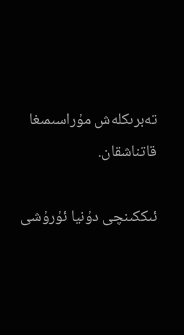تەبرىكلەش مۇراسىمىغا قاتناشقان.

ئىككىنچى دۇنيا ئۇرۇشى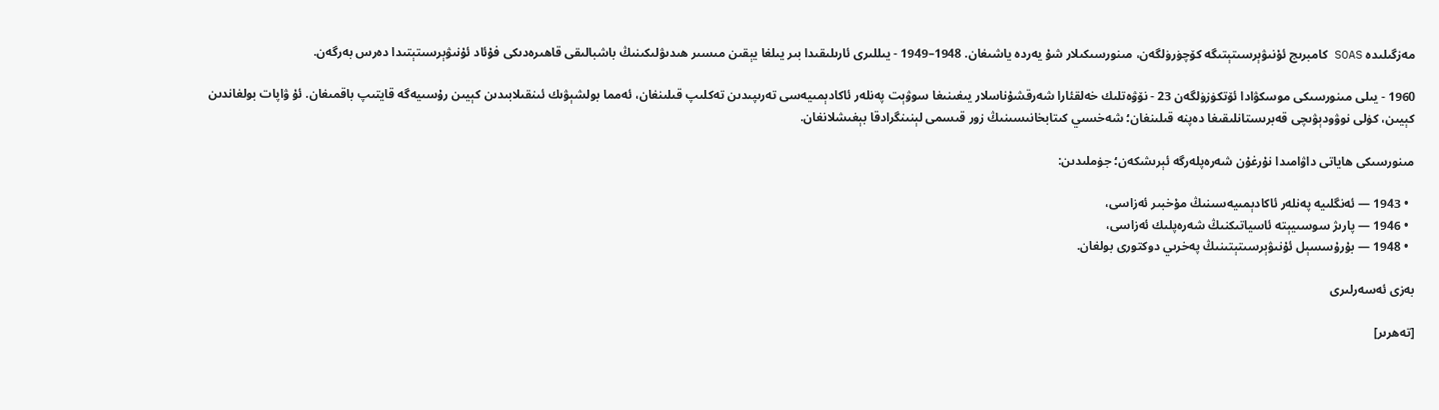مەزگىلىدە SOAS كامبرىج ئۇنىۋېرسىتېتىگە كۆچۈرۈلگەن، مىنورسىكىلار شۇ يەردە ياشىغان. 1948–1949 - يىللىرى ئارىلىقىدا بىر يىلغا يېقىن مىسىر ھىدىۋلىكىنىڭ باشبالىقى قاھىرەدىكى فۇئاد ئۇنىۋېرسىتېتىدا دەرس بەرگەن.

1960 - يىلى مىنورسىكى موسكۋادا ئۆتكۈزۈلگەن 23 - نۆۋەتلىك خەلقئارا شەرقشۇناسلار يىغىنىغا سوۋېت پەنلەر ئاكادېمىيەسى تەرىپىدىن تەكلىپ قىلىنغان، ئەمما بولشېۋىك ئىنقىلابىدىن كېيىن رۇسىيەگە قايتىپ باقمىغان. ئۇ ۋاپات بولغاندىن كېيىن، كۈلى نوۋودېۋىچى قەبرىستانلىقىغا دەپنە قىلىنغان؛ شەخسىي كىتابخانىسىنىڭ زور قىسمى لېنىنگرادقا بېغىشلانغان.

مىنورسىكى ھاياتى داۋامىدا نۇرغۇن شەرەپلەرگە ئېرىشكەن؛ جۈملىدىن:

  • 1943 — ئەنگلىيە پەنلەر ئاكادېمىيەسىنىڭ مۇخبىر ئەزاسى،
  • 1946 — پارىژ سوسىيېتە ئاسياتىكنىڭ شەرەپلىك ئەزاسى،
  • 1948 — بۇرۇسسېل ئۇنىۋېرسىتېتىنىڭ پەخرىي دوكتورى بولغان.

بەزى ئەسەرلىرى

[تەھرىر]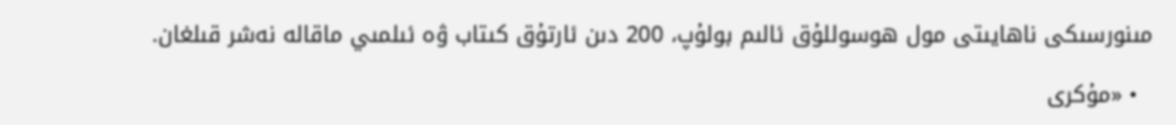مىنورسىكى ناھايىتى مول ھوسوللۇق ئالىم بولۇپ، 200 دىن ئارتۇق كىتاب ۋە ئىلمىي ماقالە نەشر قىلغان.

  • «مۇكرى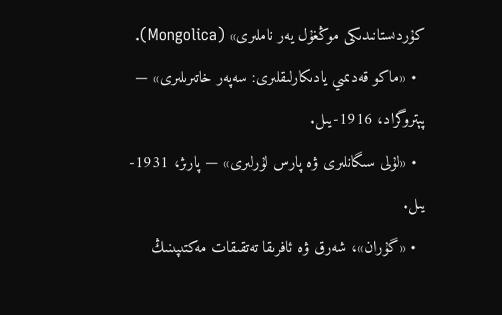كۇردىستانىدىكى موڭغۇل يەر ناملىرى» (Mongolica).
  • «ماكو قەدىمىي يادىكارلىقلىرى: سەپەر خاتىرىلىرى» — پېتروگراد، 1916-يىل.
  • «لۇلى سىگانلىرى ۋە پارس لۇرلىرى» — پارىژ، 1931-يىل.
  • «گۇران»، شەرق ۋە ئافرىقا تەتقىقات مەكتىپىنىڭ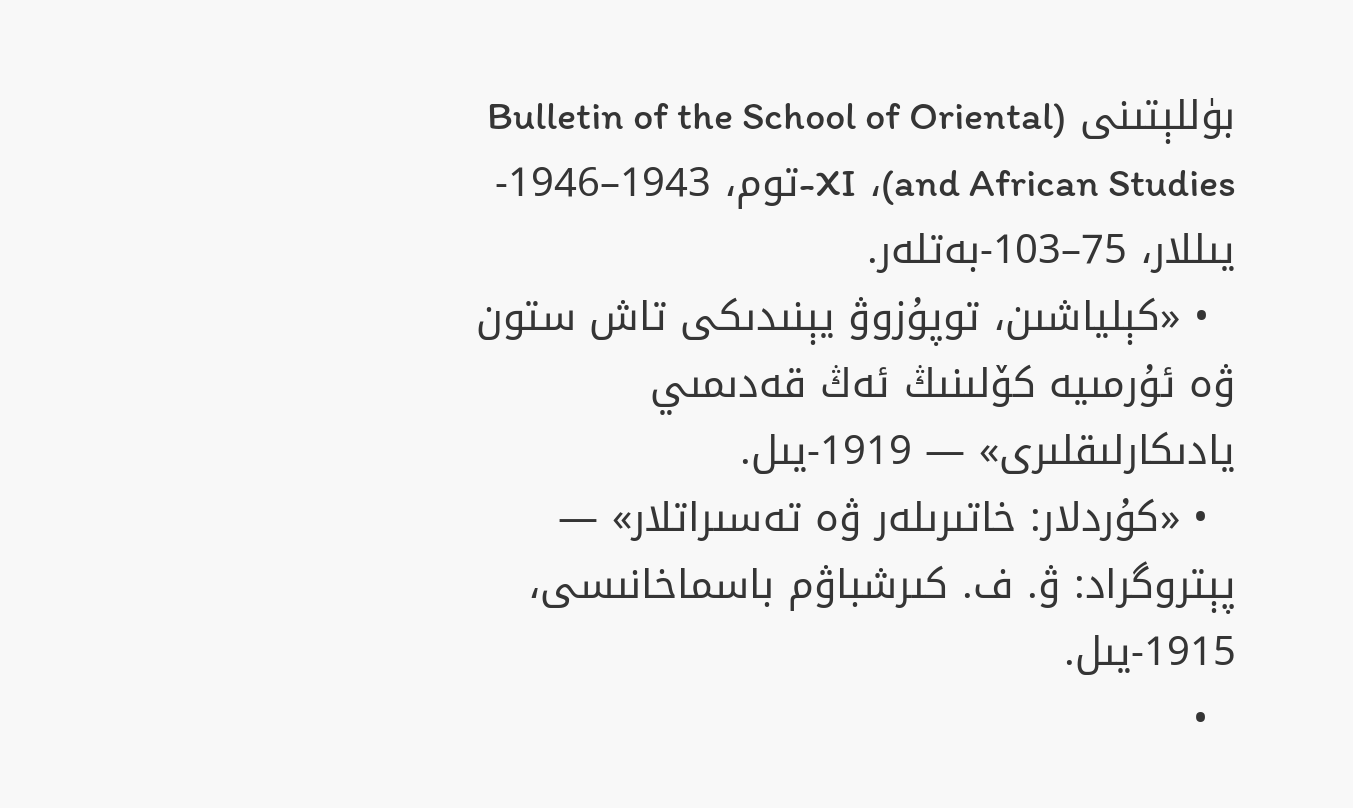بۈللېتىنى (Bulletin of the School of Oriental and African Studies)، XI-توم، 1943–1946-يىللار، 75–103-بەتلەر.
  • «كېلياشىن، توپۇزوۋ يېنىدىكى تاش ستون ۋە ئۇرمىيە كۆلىنىڭ ئەڭ قەدىمىي يادىكارلىقلىرى» — 1919-يىل.
  • «كۇردلار: خاتىرىلەر ۋە تەسىراتلار» — پېتروگراد: ۋ. ف. كىرشباۋم باسماخانىسى، 1915-يىل.
  •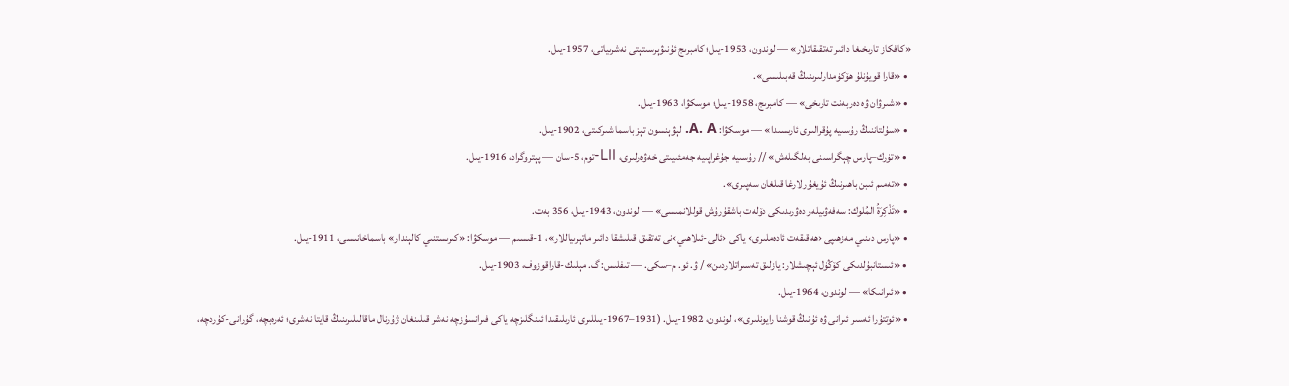«كافكاز تارىخىغا دائىر تەتقىقاتلار» — لوندون، 1953-يىل؛ كامبرىج ئۇنىۋېرسىتېتى نەشرىياتى، 1957-يىل.
  • «قارا قويۇنلۇ ھۆكۈمدارلىرىنىڭ قەبىلىسى».
  • «شىرۋان ۋە دەربەنت تارىخى» — كامبرىج، 1958-يىل؛ موسكۋا، 1963-يىل.
  • «سۇلتاننىڭ رۇسىيە پۇقرالىرى ئارىسىدا» — موسكۋا: А. А. لېۋېنسون تېز باسما شىركىتى، 1902-يىل.
  • «تۈرك–پارس چېگراسىنى بەلگىلەش» // رۇسىيە جۇغراپىيە جەمئىيىتى خەۋەرلىرى، LII-توم، 5-سان — پېتروگراد، 1916-يىل.
  • «تەمىم ئىبن باھىرنىڭ ئۇيغۇرلارغا قىلغان سەپىرى».
  • «تَذْكِرَةُ المُلوك: سەفەۋىيلەر دەۋرىدىكى دۆلەت باشقۇرۇش قوللانمىسى» — لوندون، 1943-يىل، 356 بەت.
  • «پارس دىنىي مەزھىپى ‹ھەقىقەت ئادەملىرى› ياكى ‹ئالى-ئىلاھىي›نى تەتقىق قىلىشقا دائىر ماتېرىياللار»، 1-قىسىم — موسكۋا: «كىرىستنىي كالېندار» باسماخانىسى، 1911-يىل.
  • «ئىستانبۇلدىكى كۆڭۈل ئېچىشلار: يازلىق تەسىراتلاردىن» / ۋ. ئو. م–سكى. — تىفلىس: گ. مېلىك-قاراقوزوف، 1903-يىل.
  • «ئىرانىكا» — لوندون، 1964-يىل.
  • «ئوتتۇرا ئەسىر ئىرانى ۋە ئۇنىڭ قوشنا رايونلىرى»، لوندون، 1982-يىل. (1931–1967-يىللىرى ئارىلىقىدا ئىنگلىزچە ياكى فىرانسۇزچە نەشر قىلىنغان ژۇرنال ماقالىلىرىنىڭ قايتا نەشرى؛ ئەرەبچە، گۇرانى-كۇردچە،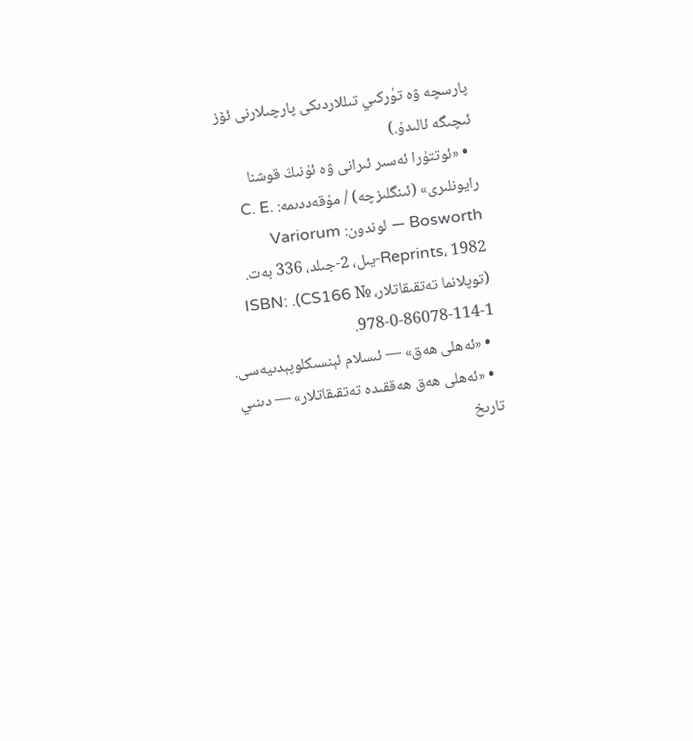پارسچە ۋە تۈركىي تىللاردىكى پارچىلارنى ئۆز ئىچىگە ئالىدۇ.)
  • «ئوتتۇرا ئەسىر ئىرانى ۋە ئۇنىڭ قوشنا رايونلىرى» (ئىنگلىزچە) / مۇقەددىمە: C. E. Bosworth — لوندون: Variorum Reprints، 1982-يىل، 2-جىلد، 336 بەت. (توپلانما تەتقىقاتلار، № CS166). ISBN: 978-0-86078-114-1.
  • «ئەھلى ھەق» — ئىسلام ئېنسىكلوپېدىيەسى.
  • «ئەھلى ھەق ھەققىدە تەتقىقاتلار» — دىنىي تارىخ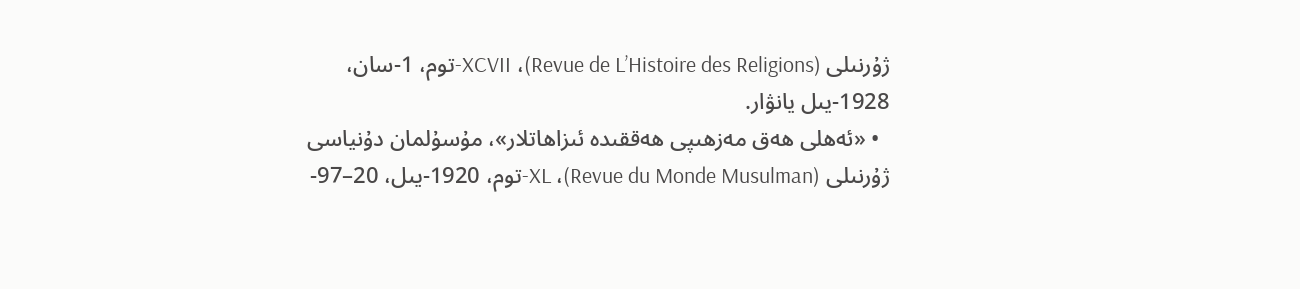ژۇرنىلى (Revue de L’Histoire des Religions)، XCVII-توم، 1-سان، 1928-يىل يانۋار.
  • «ئەھلى ھەق مەزھىپى ھەققىدە ئىزاھاتلار»، مۇسۇلمان دۇنياسى ژۇرنىلى (Revue du Monde Musulman)، XL-توم، 1920-يىل، 20–97-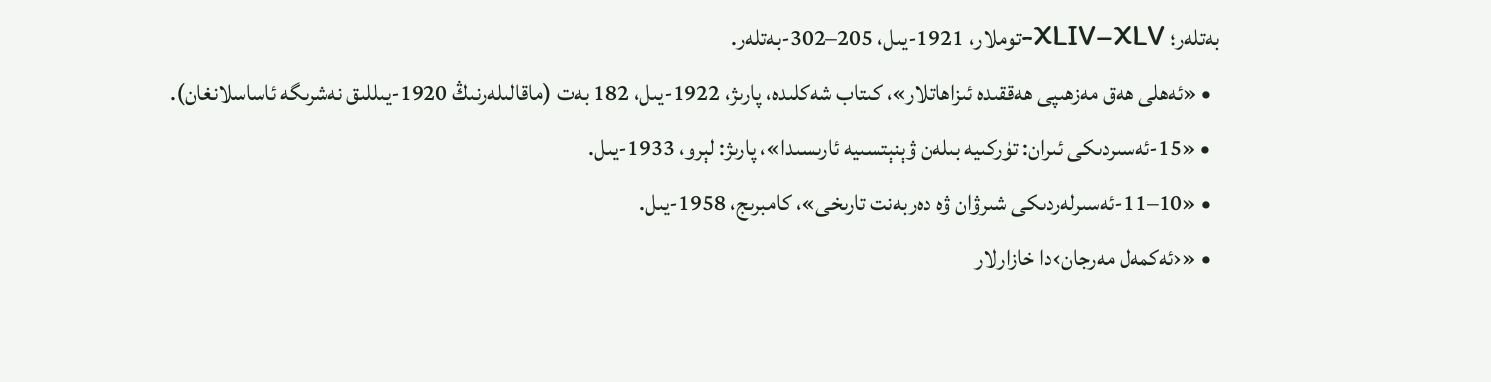بەتلەر؛ XLIV–XLV-توملار، 1921-يىل، 205–302-بەتلەر.
  • «ئەھلى ھەق مەزھىپى ھەققىدە ئىزاھاتلار»، كىتاب شەكلىدە، پارىژ، 1922-يىل، 182 بەت (ماقالىلەرنىڭ 1920-يىللىق نەشرىگە ئاساسلانغان).
  • «15-ئەسىردىكى ئىران: تۈركىيە بىلەن ۋېنېتسىيە ئارىسىدا»، پارىژ: لېرو، 1933-يىل.
  • «10–11-ئەسىرلەردىكى شىرۋان ۋە دەربەنت تارىخى»، كامبرىج، 1958-يىل.
  • «‹ئەكمەل مەرجان›دا خازارلار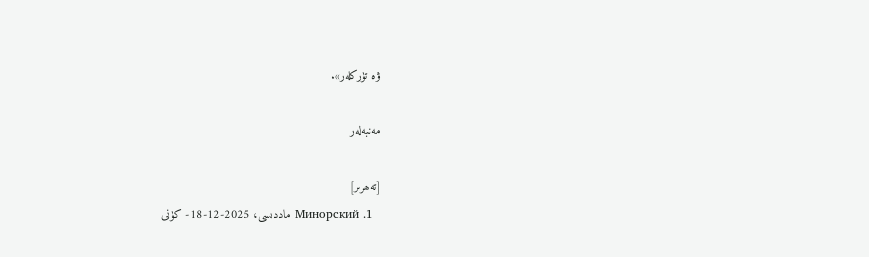ۋە تۈركلەر».

مەنبەلەر

[تەھرىر]
  1. Минорский ماددىسى، 2025-12-18- كۈنى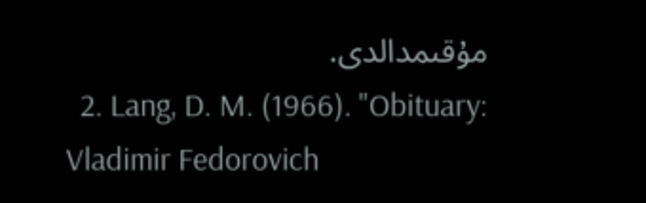مۇقىمدالدى.
  2. Lang, D. M. (1966). "Obituary: Vladimir Fedorovich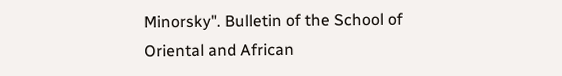Minorsky". Bulletin of the School of Oriental and African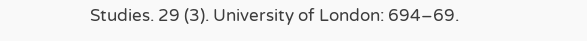Studies. 29 (3). University of London: 694–69.